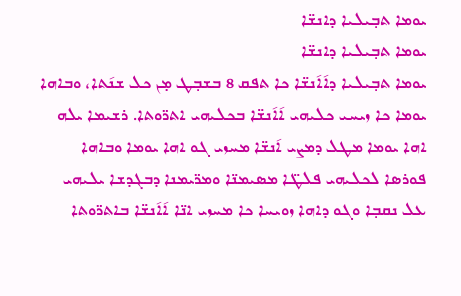ܝܘܡܐ ܬܒ݂ܝܠܝܐ ܕܐܢܫ̈ܐ
ܝܘܡܐ ܬܒ݂ܝܠܝܐ ܕܐܢܫ̈ܐ
ܝܘܡܐ ܬܒ݂ܝܠܝܐ ܕܐ݇ܐ݇ܢܫ̈ܐ ܟܐ ܬܦܩ 8 ܒܫܒ݂ܛ ܡ̣ܢ ܟܠ ܫܢ݇ܬܐ، ܘܒܐܗܐ ܝܘܡܐ ܟܐ ܙܝܚܝ ܟܠܝܗܝ ܐ݇ܐ݇ܢܫ̈ܐ ܒܟܠܝܗܝ ܐܬܪ̈ܘܬܐ. ܪܫܝܡܐ ܝܠܗ ܐܗܐ ܝܘܡܐ ܡܛܠ ܕܡܨܝ ܐ݇ܢܫ̈ܐ ܡܚܙܝ ܓܘ ܐܗܐ ܝܘܡܐ ܘܒܐܗܐ ܦܘܪܣܐ ܠܟܠܝܗܝ ܦܠܛ̈ܐ ܡܣܝܡܢ̈ܐ ܘܡܪ̈ܝܡܢܐ ܕܒܓܕܫܐ ܝܠܝܗܝ ܥܠ ܢܩܒ݂ܐ ܘܓܘ ܕܐܗܐ ܙܘܝܚܐ ܟܐ ܡܚܙܝ ܐܢ̈ܐ ܐ݇ܐ݇ܢܫ̈ܐ ܒܐܬܪ̈ܘܬܐ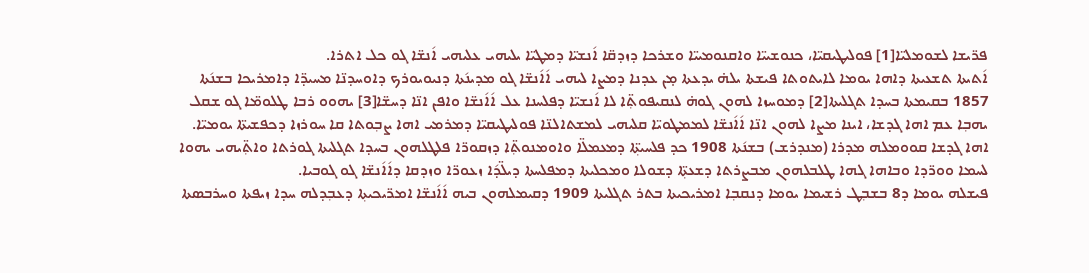ܦܪ̈ܝܫܐ ܠܫܘܡܠܝ̈ܐ[1] ܦܘܠܝܛܝܩܝ̈ܐ، ܟܢܘܫܝܝ̈ܐ ܘܐܩܢܘܡܝܝ̈ܐ ܘܫܪܟܐ ܕܙܕܩ̈ܐ ܐ݇ܢܫܝ̈ܐ ܕܡܛܝ̈ܐ ܝܠܝܗܝ ܥܠܝܗܝ ܐ݇ܢܫ̈ܐ ܓܘ ܟܠ ܐܬܪܐ.
ܐ݇ܬܝܬܐ ܬܫܥܝܬܐ ܕܐܗܐ ܝܘܡܐ ܠܐܝܬܘܬܐ ܦܝܫܬܐ ܝܠܗ̇ ܝܕܥܬܐ ܡ̣ܢ ܥܕܢܐ ܕܡܨܐ ܠܝܗܝ ܐ݇ܐ݇ܢܫ̈ܐ ܓܘ ܡܕܝܢ݇ܬܐ ܕܢܝܘܝܘܪܟ ܕܐܘܚܕܢ̈ܐ ܡܚܝܕ̈ܐ ܕܐܡܪܝܟܐ ܒܫܢ݇ܬܐ 1857 ܒܩܝܡܬܐ ܒܚܕܐ ܬܓܠܝܬܐ[2] ܕܡܘܚܙܐ ܠܗܘܢ ܓܘܗ̇ ܠܢܩܝܦܘܬ݂̈ܐ ܠܐ ܐ݇ܢܫܝ̈ܐ ܕܦܠܚܢܐ ܥܠ ܐ݇ܐ݇ܢܫ̈ܐ ܘܐܦܢ ܐܢ̈ܐ ܕܚܫ̈ܐ[3] ܝܗܘܘ ܪܒܐ ܛܠܘܡ̈ܐ ܓܘ ܫܩܠ ܝܗܒ݂ܐ ܥܡ ܐܗܐ ܓܕܫܐ، ܐܝܢܐ ܡܨܐ ܠܗܘܢ ܐܢ̈ܐ ܐ݇ܐ݇ܢܫ̈ܐ ܠܡܡܛܘܝ̈ܐ ܩܠܝܗܝ ܠܡܫܬܐܠܢ̈ܐ ܦܘܠܝܛܝܩܝ̈ܐ ܕܡܪܡܝ ܐܗܐ ܨܒ݂ܘܬܐ ܩܐ ܚܘܪܙܐ ܕܟܦܫܝܬ̈ܐ ܝܘܡܝ̈ܐ. ܐܗܐ ܓܕܫܐ ܩܘܘܡܠܗ ܡܕܪܐ (ܡܢܕܪܫ) ܒܫܢ݇ܬܐ 1908 ܟܕ ܦܠܚܝܬ݂̈ܐ ܕܡܥܡܠ̈ܐ ܘܐܘܡܢܘܬ݂̈ܐ ܕܙܩܘܪ̈ܐ ܦܠܛܠܗܘܢ ܒܚܕܐ ܬܓܠܝܬܐ ܓܘܪܬܐ ܘܐܬ݂̈ܝܗܝ ܝܗܘܐ ܠܚܡܐ ܘܘܪ̈ܕܐ ܘܒܐܗܐ ܓܗܐ ܛܠܒܠܗܘܢ ܡܒܨܪܬܐ ܕܫܥܬ݂̈ܐ ܕܫܘܠܐ ܘܡܟܠܝܬܐ ܕܡܦܠܚܬܐ ܕܝܠ̈ܕ݇ܐ ܙܥܘܪ̈ܐ ܘܙܕܩܐ ܕܐ݇ܐ݇ܢܫ̈ܐ ܓܘ ܓܘܒܝܐ.
ܦܝܫܠܗ ܝܘܡܐ ܕ8 ܒܫܒ݂ܛ ܪܫܝܡܐ ܝܘܡܐ ܕܢܩܒ݂ܐ ܐܡܪܝܟܝܬܐ ܒܬܪ ܬܓܠܝܬܐ 1909 ܕܩܝܡܠܗܘܢ ܒܝܗ ܐ݇ܐ݇ܢܫ̈ܐ ܐܡܪ̈ܝܟܝܬ݂ܐ ܕܥܒ݂ܕܠܗ ܚܕܐ ܙܝܦܬܐ ܘܚܪܒܣܬܐ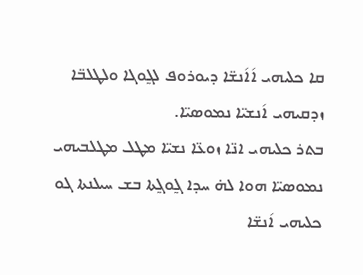ܩܐ ܟܠܝܗܝ ܐ݇ܐ݇ܢܫ̈ܐ ܕܝܘܪܘܦ ܠܓ̰ܘܓܐ ܘܠܛܠܒ̈ܐ ܙܕܩܝܗܝ ܐ݇ܢܫܝ̈ܐ ܢܡܘܣܝ̈ܐ.
ܒܬܪ ܟܠܝܗܝ ܐܢ̈ܐ ܙܘܥ̈ܐ ܢܫܝ̈ܐ ܡܛܠ ܡܛܠܒܝܗܝ ܢܡܘܣܝ̈ܐ ܗܘܐ ܠܗ̇ ܚܕܐ ܓ̰ܘܓ̰ܬܐ ܒܫ ܚܝܠܢܬܐ ܓܘ ܟܠܝܗܝ ܐ݇ܢܫ̈ܐ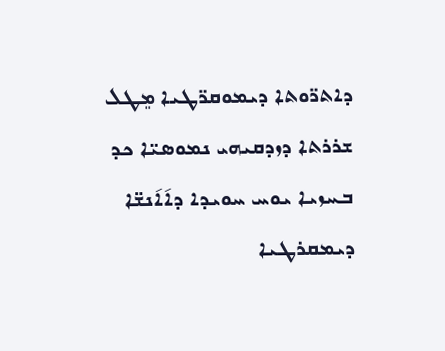ܕܐܬܪ̈ܘܬܐ ܕܝܡܘܩܪ̈ܛܝܐ ܡܸܛܠ ܫܪܪܬܐ ܕܙܕܩܝܗܝ ܢܡܘܣܝ̈ܐ ܟܕ ܒܚܙܝܐ ܝܘܚ ܚܘܝܕܐ ܕܐ݇ܐ݇ܢܫ̈ܐ ܕܝܡܩܪܛܝܐ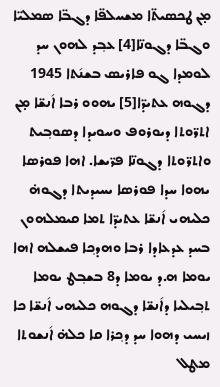ܡ̣ܢ ܛܟܣܝܬ̈ܐ ܡܫܚܠܦ̈ܐ ܕܓܒ̈ܐ ܣܡܠܝ̈ܐ ܘܓܒ̈ܐ ܕܓܘܢ̈ܐ[4] ܥܒ݂ܕ ܠܗܘܢ ܚܕ ܠܘܡܕܐ ܓܘ ܦܐܪܝܣ ܒܫܢ݇ܬܐ 1945 ܕܓܘܗ ܥܬܝܕ̈ܐ[5] ܝܗܘܘ ܪܒܐ ܐ݇ܢܫ̈ܐ ܡ̣ܢ ܐܬܪ̈ܘܬܐ ܕܝܘܪܘܦ ܘܚܘܝܕܐ ܕܣܘܒ݂ܝܬ ܘܐܬܪ̈ܘܬܐ ܕܓܘܢ̈ܐ ܦܪ̈ܝܫܐ. ܐܗܐ ܦܘܪܣܐ ܝܗܘܐ ܚܕܐ ܦܘܪܣܐ ܝܚܝܕܝܬܐ ܕܓܘܗ̇ ܟܠܝܗܝ ܐ݇ܢܫ̈ܐ ܥܬܝܕ̈ܐ ܬܡܐ ܩܝܡܠܗܘܢ ܒܚܕ ܥܕܥܐܕܐ ܪܒܐ ܘܗܕܟ݂ܐ ܦܝܫܠܗ ܐܗܐ ܝܘܡܐ ܗ.ܕ ܝܘܡܐ ܕ8 ܒܫܒ݂ܛ ܝܘܡܐ ܬܒ݂ܝܠܝܐ ܕܐ݇ܢܫ̈ܐ ܕܓܘܗ ܟܠܝܗܝ ܐ݇ܢܫ̈ܐ ܟܐ ܙܝܚܝ ܕܗܘܐ ܚܕ ܕܟ݂ܪܐ ܩܐ ܟܠܗ̇ ܐ݇ܢܫܘܬܐ ܡܛܠ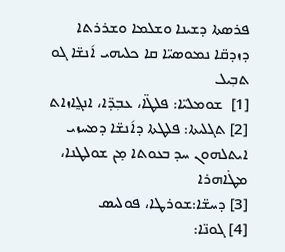ܦܪܣܬܐ ܕܫܝܢܐ ܘܫܠܡܐ ܘܫܪܪܬܐ ܕܙܕܩ̈ܐ ܢܡܘܣܝ̈ܐ ܩܐ ܟܠܝܗܝ ܐ݇ܢܫ̈ܐ ܓܘ ܬܒ݂ܝܠ
[1]  ܫܘܡܠܝ̈ܐ: ܦܠܛ̈ܐ، ܥܒ݂ܕ̈ܐ، ܐܢܓ̰ܐܙܐܬ
[2] ܬܓܠܝܬܐ: ܦܠܛܬܐ ܕܐ݇ܢܫ̈ܐ ܕܡܚܙܝ ܐܝܬܠܗܘܢ ܚܕ ܒܥܘܬܐ ܡ̣ܢ ܫܘܠܛܢܐ، ܡܛ̇ܐܗܪܐ
[3] ܕܚܫ̈ܐ:ܫܘܪܛܐ، ܦܘܠܝܣ
[4] ܓܘܢ̈ܐ: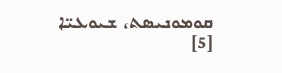ܩܘܡܘܢܝܣܬ، ܫܝܘܥܝ̈ܐ
[5]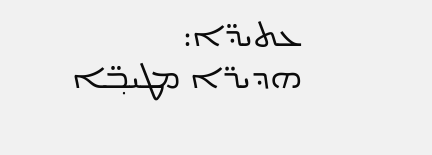ܥܬܝܕ̈ܐ: ܗܕܝܪ̈ܐ ܡܛܝܒ݂̈ܐ